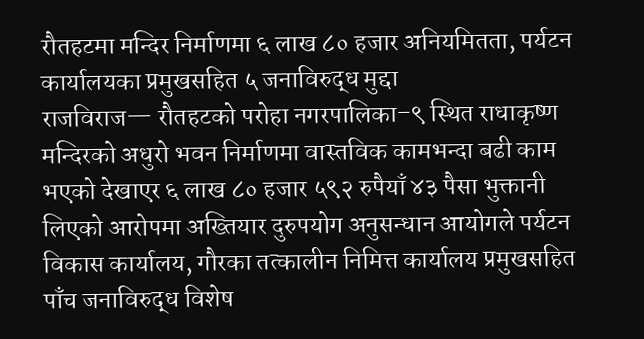रौतहटमा मन्दिर निर्माणमा ६ लाख ८० हजार अनियमितता, पर्यटन कार्यालयका प्रमुखसहित ५ जनाविरुद्ध मुद्दा
राजविराज— रौतहटको परोहा नगरपालिका–९ स्थित राधाकृष्ण मन्दिरको अधुरो भवन निर्माणमा वास्तविक कामभन्दा बढी काम भएको देखाएर ६ लाख ८० हजार ५९२ रुपैयाँ ४३ पैसा भुक्तानी लिएको आरोपमा अख्तियार दुरुपयोग अनुसन्धान आयोगले पर्यटन विकास कार्यालय, गौरका तत्कालीन निमित्त कार्यालय प्रमुखसहित पाँच जनाविरुद्ध विशेष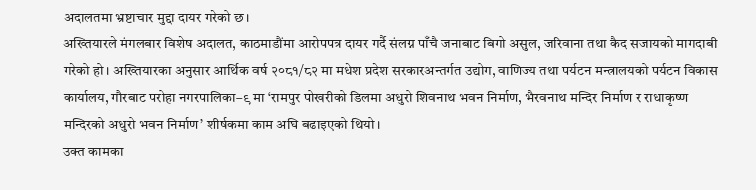अदालतमा भ्रष्टाचार मुद्दा दायर गरेको छ।
अख्तियारले मंगलबार विशेष अदालत, काठमाडौंमा आरोपपत्र दायर गर्दै संलग्न पाँचै जनाबाट बिगो असुल, जरिवाना तथा कैद सजायको मागदाबी गरेको हो। अख्तियारका अनुसार आर्थिक वर्ष २०८१/८२ मा मधेश प्रदेश सरकारअन्तर्गत उद्योग, वाणिज्य तथा पर्यटन मन्त्रालयको पर्यटन विकास कार्यालय, गौरबाट परोहा नगरपालिका–९ मा ‘रामपुर पोखरीको डिलमा अधुरो शिवनाथ भवन निर्माण, भैरवनाथ मन्दिर निर्माण र राधाकृष्ण मन्दिरको अधुरो भवन निर्माण’ शीर्षकमा काम अघि बढाइएको थियो।
उक्त कामका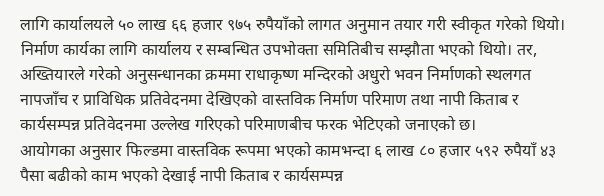लागि कार्यालयले ५० लाख ६६ हजार ९७५ रुपैयाँको लागत अनुमान तयार गरी स्वीकृत गरेको थियो। निर्माण कार्यका लागि कार्यालय र सम्बन्धित उपभोक्ता समितिबीच सम्झौता भएको थियो। तर, अख्तियारले गरेको अनुसन्धानका क्रममा राधाकृष्ण मन्दिरको अधुरो भवन निर्माणको स्थलगत नापजाँच र प्राविधिक प्रतिवेदनमा देखिएको वास्तविक निर्माण परिमाण तथा नापी किताब र कार्यसम्पन्न प्रतिवेदनमा उल्लेख गरिएको परिमाणबीच फरक भेटिएको जनाएको छ।
आयोगका अनुसार फिल्डमा वास्तविक रूपमा भएको कामभन्दा ६ लाख ८० हजार ५९२ रुपैयाँ ४३ पैसा बढीको काम भएको देखाई नापी किताब र कार्यसम्पन्न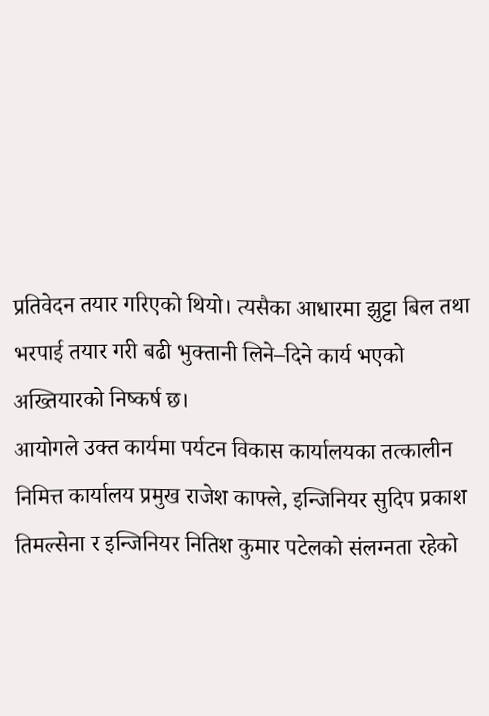प्रतिवेदन तयार गरिएको थियो। त्यसैका आधारमा झुट्टा बिल तथा भरपाई तयार गरी बढी भुक्तानी लिने–दिने कार्य भएको अख्तियारको निष्कर्ष छ।
आयोगले उक्त कार्यमा पर्यटन विकास कार्यालयका तत्कालीन निमित्त कार्यालय प्रमुख राजेश काफ्ले, इन्जिनियर सुदिप प्रकाश तिमल्सेना र इन्जिनियर नितिश कुमार पटेलको संलग्नता रहेको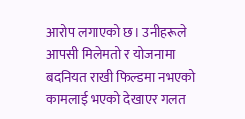आरोप लगाएको छ। उनीहरूले आपसी मिलेमतो र योजनामा बदनियत राखी फिल्डमा नभएको कामलाई भएको देखाएर गलत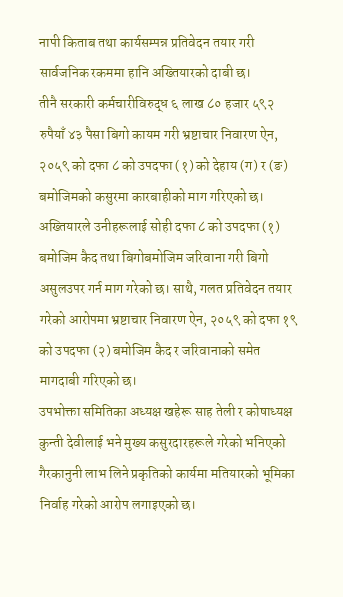नापी किताब तथा कार्यसम्पन्न प्रतिवेदन तयार गरी सार्वजनिक रकममा हानि अख्तियारको दाबी छ।
तीनै सरकारी कर्मचारीविरुद्ध ६ लाख ८० हजार ५९२ रुपैयाँ ४३ पैसा बिगो कायम गरी भ्रष्टाचार निवारण ऐन, २०५९ को दफा ८ को उपदफा (१) को देहाय (ग) र (ङ) बमोजिमको कसुरमा कारबाहीको माग गरिएको छ।
अख्तियारले उनीहरूलाई सोही दफा ८ को उपदफा (१) बमोजिम कैद तथा बिगोबमोजिम जरिवाना गरी बिगो असुलउपर गर्न माग गरेको छ। साथै, गलत प्रतिवेदन तयार गरेको आरोपमा भ्रष्टाचार निवारण ऐन, २०५९ को दफा १९ को उपदफा (२) बमोजिम कैद र जरिवानाको समेत मागदाबी गरिएको छ।
उपभोक्ता समितिका अध्यक्ष खहेरू साह तेली र कोषाध्यक्ष कुन्ती देवीलाई भने मुख्य कसुरदारहरूले गरेको भनिएको गैरकानुनी लाभ लिने प्रकृतिको कार्यमा मतियारको भूमिका निर्वाह गरेको आरोप लगाइएको छ।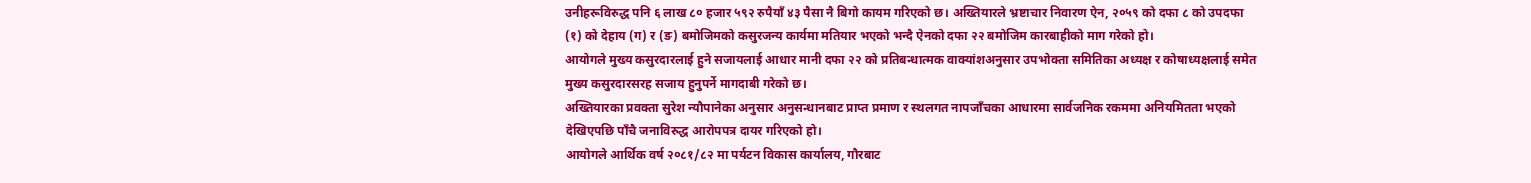उनीहरूविरुद्ध पनि ६ लाख ८० हजार ५९२ रुपैयाँ ४३ पैसा नै बिगो कायम गरिएको छ। अख्तियारले भ्रष्टाचार निवारण ऐन, २०५९ को दफा ८ को उपदफा (१) को देहाय (ग) र (ङ) बमोजिमको कसुरजन्य कार्यमा मतियार भएको भन्दै ऐनको दफा २२ बमोजिम कारबाहीको माग गरेको हो।
आयोगले मुख्य कसुरदारलाई हुने सजायलाई आधार मानी दफा २२ को प्रतिबन्धात्मक वाक्यांशअनुसार उपभोक्ता समितिका अध्यक्ष र कोषाध्यक्षलाई समेत मुख्य कसुरदारसरह सजाय हुनुपर्ने मागदाबी गरेको छ।
अख्तियारका प्रवक्ता सुरेश न्यौपानेका अनुसार अनुसन्धानबाट प्राप्त प्रमाण र स्थलगत नापजाँचका आधारमा सार्वजनिक रकममा अनियमितता भएको देखिएपछि पाँचै जनाविरुद्ध आरोपपत्र दायर गरिएको हो।
आयोगले आर्थिक वर्ष २०८१/८२ मा पर्यटन विकास कार्यालय, गौरबाट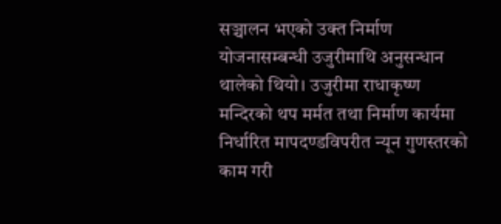सञ्चालन भएको उक्त निर्माण योजनासम्बन्धी उजुरीमाथि अनुसन्धान थालेको थियो। उजुरीमा राधाकृष्ण मन्दिरको थप मर्मत तथा निर्माण कार्यमा निर्धारित मापदण्डविपरीत न्यून गुणस्तरको काम गरी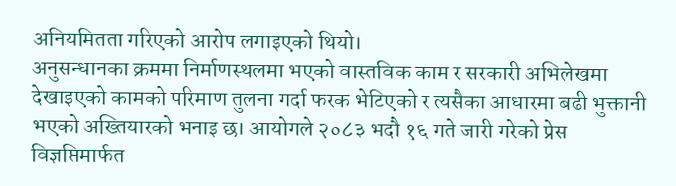अनियमितता गरिएको आरोप लगाइएको थियो।
अनुसन्धानका क्रममा निर्माणस्थलमा भएको वास्तविक काम र सरकारी अभिलेखमा देखाइएको कामको परिमाण तुलना गर्दा फरक भेटिएको र त्यसैका आधारमा बढी भुक्तानी भएको अख्तियारको भनाइ छ। आयोगले २०८३ भदौ १६ गते जारी गरेको प्रेस विज्ञप्तिमार्फत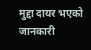मुद्दा दायर भएको जानकारी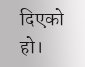दिएको हो।